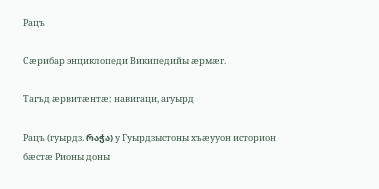Рацъ

Сæрибар энциклопеди Википедийы æрмæг.

Тагъд æрвитæнтæ: навигаци, агуырд

Рацъ (гуырдз. რაჭა) у Гуырдзыстоны хъæууон историон бæстæ Рионы доны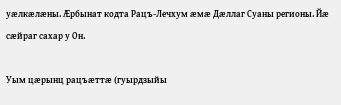уæлкæлæны. Æрбынат кодта Рацъ-Лечхум æмæ Дæллаг Суаны регионы. Йæ сæйраг сахар у Он.

Уым цæрынц рацъæттæ (гуырдзыйы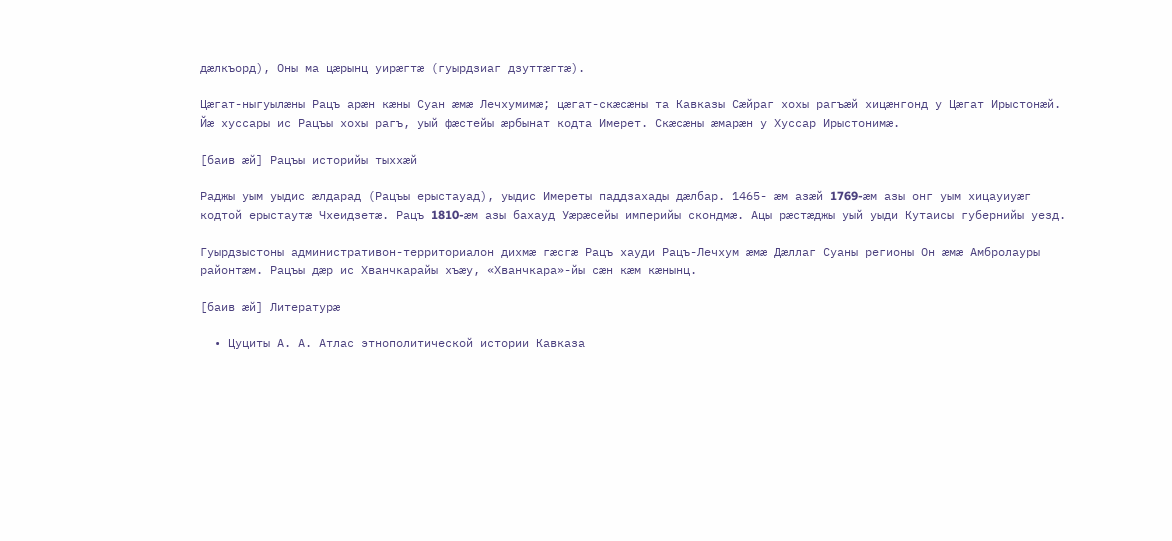дæлкъорд), Оны ма цæрынц уирæгтæ (гуырдзиаг дзуттæгтæ).

Цæгат-ныгуылæны Рацъ арæн кæны Суан æмæ Лечхумимæ; цæгат-скæсæны та Кавказы Сæйраг хохы рагъæй хицæнгонд у Цæгат Ирыстонæй. Йæ хуссары ис Рацъы хохы рагъ, уый фæстейы æрбынат кодта Имерет. Скæсæны æмарæн у Хуссар Ирыстонимæ.

[баив æй] Рацъы историйы тыххæй

Раджы уым уыдис æлдарад (Рацъы ерыстауад), уыдис Имереты паддзахады дæлбар. 1465- æм азæй 1769-æм азы онг уым хицауиуæг кодтой ерыстаутæ Чхеидзетæ. Рацъ 1810-æм азы бахауд Уæрæсейы империйы скондмæ. Ацы рæстæджы уый уыди Кутаисы губернийы уезд.

Гуырдзыстоны административон-территориалон дихмæ гæсгæ Рацъ хауди Рацъ-Лечхум æмæ Дæллаг Суаны регионы Он æмæ Амбролауры районтæм. Рацъы дæр ис Хванчкарайы хъæу, «Хванчкара»-йы сæн кæм кæнынц.

[баив æй] Литературæ

  • Цуциты А. А. Атлас этнополитической истории Кавказа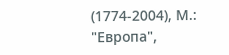(1774-2004), М.: "Европа",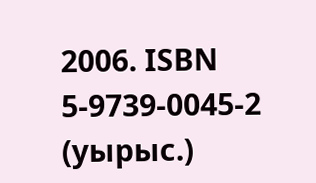2006. ISBN 5-9739-0045-2 (уырыс.)